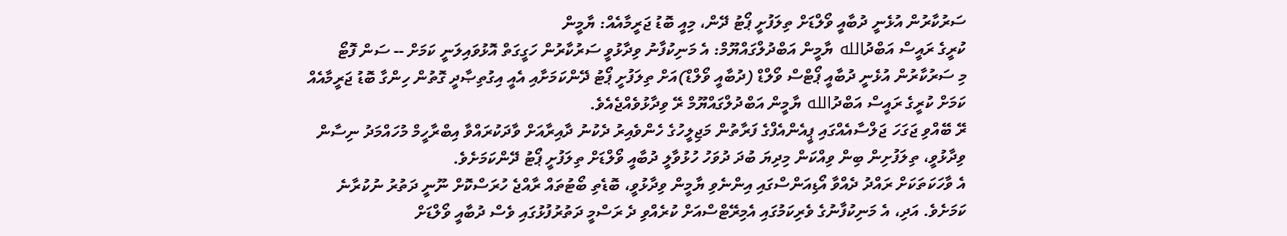ސަރުކާރުން އުޅެނީ ދުބާއީ ވޯލްޑަށް ތިލަފުށީ ޕޯޓު ދޭން، މިއީ ބޮޑު ޖަރީމާއެއް: ޔާމީން
ކުރީގެ ރައީސް އަބްދުالله ޔާމީން އަބްދުލްގައްޔޫމް: އެ މަނިކުފާނު ވިދާޅުވީ ސަރުކާރުން ހަގީގަތް އޮޅުވައިލަނީ ކަމަށް -- ސަން ފޮޓޯ
މި ސަރުކާރުން އުޅެނީ ދުބާއީ ޕޯޓްސް ވޯލްޑް (ދުބާއީ ވޯލްޑް)އަށް ތިލަފުށީ ޕޯޓު ދޭންކަމަށާއި އެއީ އިގުތިޞާދީ ގޮތުން ހިންގާ ބޮޑު ޖަރީމާއެއް ކަމަށް ކުރީގެ ރައީސް އަބްދުالله ޔާމީން އަބްދުލްގައްޔޫމް ރޭ ވިދާޅުވެއްޖެއެވެ.
ރޭ ބޭއްވި ޖަގަހަ ޖަލްސާއެއްގައި ޕީއެންއެފްގެ ފަރާތުން މަޖިލީހުގެ ހެންވެއިރު ދެކުނު ދާއިރާއަށް ވާދަކުރައްވާ އިބްރާހީމް މުހައްމަދު ނިސާން ވިދާޅުވީ، ތިލަފުށިން ބިން ވިއްކަން މިދިޔަ ބުދަ ދުވަހު ހުޅުވާލީ ދުބާއީ ވޯލްޑަށް ތިލަފުށީ ޕޯޓު ދޭންކަމަށެވެ.
އެ ވާހަކަތަކަށް ރައްދު ދެއްވާ އޯޑިއަންސްގައި އިންނެވި ޔާމީން ވިދާޅުވީ، ބޮޑެތި ބޯޓުތައް ރާއްޖެ ހުރަސްކޮށް ނޫނީ ދަތުރު ނުކުރާނެ ކަމަށެވެ. އަދި، އެ މަނިކުފާނުގެ ވެރިކަމުގައި އެމިރޭޓްސްއަށް ކުރެއްވި ދެ ރަސްމީ ދަތުރުފުޅުގައި ވެސް ދުބާއީ ވޯލްޑަށް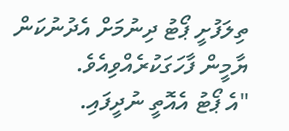ތިލަފުށީ ޕޯޓު ދިނުމަށް އެދުނުކަން ޔާމީން ފާހަގަކުރެއްވިއެވެ.
"އެ ޕޯޓު އެއޮތީ ނުދީފައި.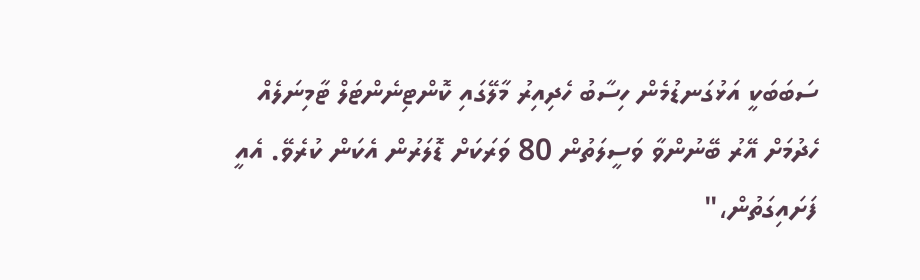ސަބަބަކީ އަޅުގަނޑުމެން ހިސާބު ހެދިއިރު މާލޭގައި ކޮންޓިނެންޓަލް ޓާމިނަލެއް ހެދުމަށް އޭރު ބޭނުންވާ ވަސީލަތުން 80 ވަރަކަށް ޑޮލަރުން އެކަން ކުރެވޭ. އެއީ ފަށައިގަތުން،"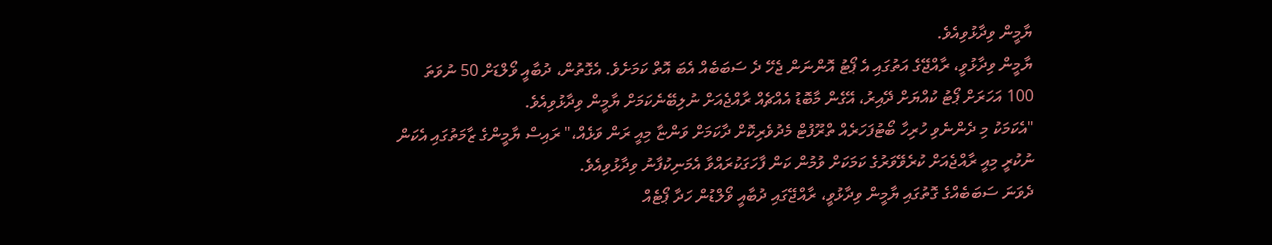ޔާމީން ވިދާޅުވިއެވެ.
ޔާމީން ވިދާޅުވީ، ރާއްޖޭގެ އަތުގައި އެ ޕޯޓު އޮންނަން ޖެހޭ ދެ ސަބަބެއް އެބަ އޮތް ކަމަށެވެ. އެގޮތުން، ދުބާއީ ވޯލްޑަށް 50 ނުވަތަ 100 އަހަރަށް ޕޯޓު ކުއްޔަށް ދޭއިރު، އޭގެން މާބޮޑު އެއްޗެއް ރާއްޖެއަށް ނުލިބޭނެކަމަށް ޔާމީން ވިދާޅުވިއެވެ.
"އެކަމަކު މި ދެންނެވި ހުރިހާ ބޯޓުފަހަރެއް ތްރޫފުޓް މެދުވެރިކޮށް ދާކަމަށް ވަންޏާ މިއީ ރަން ވަޅެއް،" ރައިސް ޔާމީންގެ ޒާމަތުގައި އެކަން ނުކުރީ މިއީ ރާއްޖެއަށް ކުރެވޭވަރުގެ ކަމަކަށް ވުމުން ކަން ފާހަގަކުރައްވާ އެމަނިކުފާނު ވިދާޅުވިއެވެ.
ދެވަނަ ސަބަބެއްގެ ގޮތުގައި ޔާމީން ވިދާޅުވީ، ރާއްޖޭގައި ދުބާއީ ވޯލްޑުން ހަދާ ޕޯޓެއް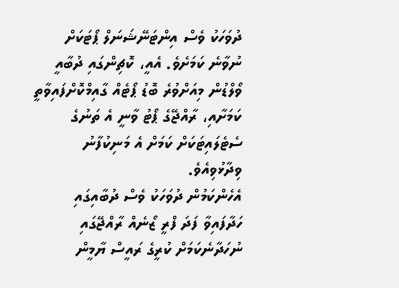ދުވަހަކު ވެސް އިންޓަނޭޝަނަލް ޕޯޓަކަށް ނުވާނެ ކަމަށެވެ. އެއީ، ކޮޗިންގައި ދުބާއީ ވޯލްޑުން މިއަށްވުރެ ބޮޑު ޕޯޓެއް ގާއިމްކޮށްފައިވާތީ ކަމަށާއި، ރާއްޖޭގެ ޕޯޓު ވާނީ އެ ތަނުގެ ސެޓެލައިޓަކަށް ކަމަށް އެ މަނިކުފާނު ވިދާޅުވިއެވެ.
އެހެންކަމުން ދުވަހަކު ވެސް ދުބާއިގައި ހަދާފައިވާ ފަދަ ފްރީ ޒޯނެއް ރާއްޖޭގައި ނުހަދާނެކަމަށް ކުރީގެ ރައީސް ޔާމީން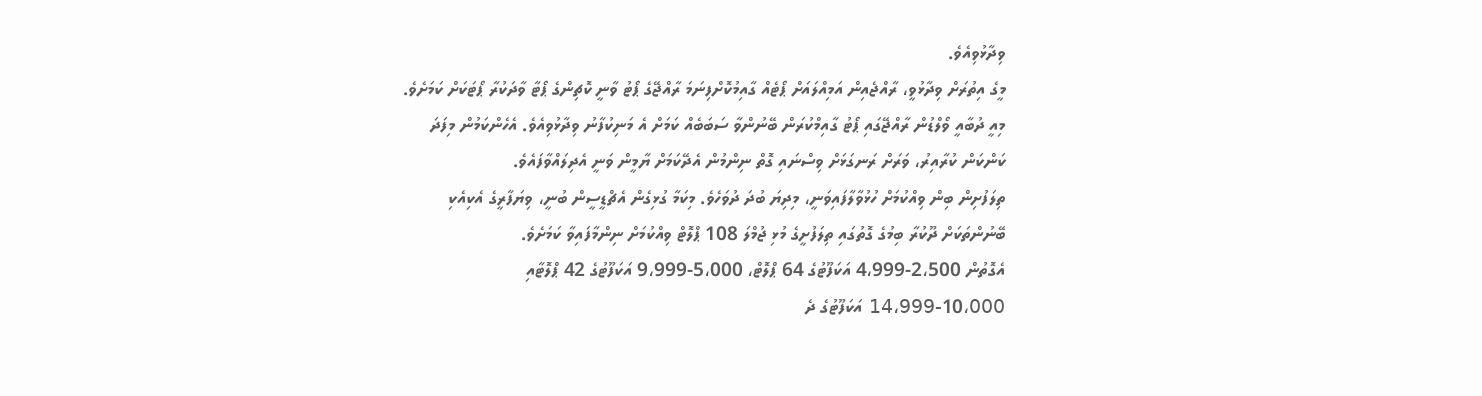ވިދާޅުވިއެވެ.
މީގެ އިތުރަށް ވިދާޅުވީ، ރާއްޖެއިން އަމިއްލައަށް ޕޯޓެއް ގާއިމުކޮށްފިނަމަ ރާއްޖޭގެ ޕޯޓު ވާނީ ކޮޗިންގެ ޕޯޓާ ވާދަކުރާ ޕޯޓަކަށް ކަމަށެވެ.
މިއީ ދުބާއީ ވޯލްޑުން ރާއްޖޭގައި ޕޯޓު ގާއިމްކުރަން ބޭނުންވާ ސަބަބެއް ކަމަށް އެ މަނިކުފާނު ވިދާޅުވިއެވެ. އެހެންކަމުން މިފަދަ ކަންކަން ކުރާއިރު، ވަރަށް ރަނގަޅަށް ވިސްނައި ގޮތް ނިންމުން އެދޭކަމަށް ޔާމީން ވަނީ އެދިލައްވާފައެވެ.
ތިލަފުށިން ބިން ވިއްކުމަށް ހުޅުވާލާފައިވަނީ، މިދިޔަ ބުދަ ދުވަހެވެ. މިކަމާ ގުޅިގެން އެޗްޑީސީން ބުނީ، ވިޔަފާރީގެ އެކިއެކި ބޭނުންތަކަށް ދޫކުރާ ބިމުގެ ގޮތުގައި ތިލަފުށީގެ މުޅި ޖުމްލަ 108 ޕްލޮޓް ވިއްކުމަށް ނިންމާފައިވާ ކަމަށެވެ.
އެގޮތުން 2،500-4،999 އަކަފޫޓުގެ 64 ޕްލޮޓް، 5،000-9،999 އަކަފޫޓުގެ 42 ޕްލޮޓާއި 10،000-14،999 އަކަފޫޓުގެ ދެ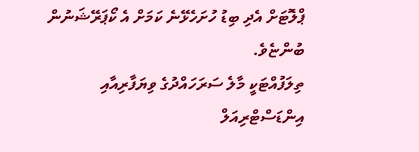ޕްލޮޓަށް އެދި ބިޑު ހުށަހެޅޭނެ ކަމަށް އެ ކޯޕަރޭޝަނުން ބުންޏެވެ.
ތިލަފުއްޓަކީ މާލެ ސަރަހައްދުގެ ވިޔަފާރިއާއި އިންޑަސްޓްރިއަލް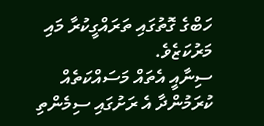ހަބްގެ ގޮތުގައި ތަރައްގީކުރާ މައި މަރުކަޒެވެ.
ސިނާއީ އެތައް މަސައްކަތެއް ކުރަމުންދާ އެ ރަށުގައި ސިމެންތި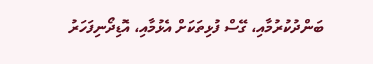ބަންދުކުރުމާއި، ގޭސް ފުޅިތަކަށް އެޅުމާއި، އޮޑިދޯނިފަހަރު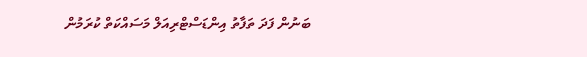ބަނުން ފަދަ ތަފާތު އިންޑަސްޓްރިއަލް މަސައްކަތް ކުރަމުން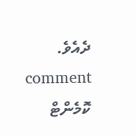ދެއެވެ.
comment ކޮމެންޓް